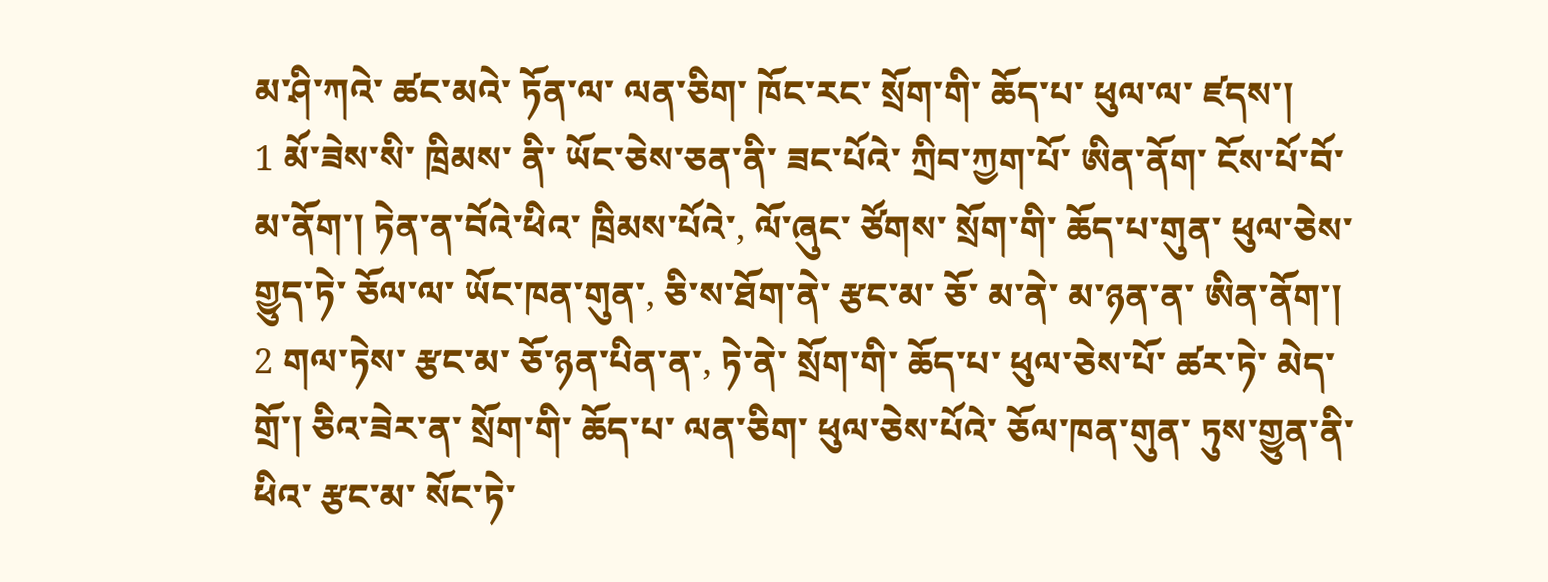མ་ཤི་ཀའེ་ ཚང་མའེ་ ཏོན་ལ་ ལན་ཅིག་ ཁོང་རང་ སྲོག་གི་ ཆོད་པ་ ཕུལ་ལ་ ཛདས་།
1 མོ་ཟེས་སི་ ཁྲིམས་ ནི་ ཡོང་ཅེས་ཅན་ནི་ ཟང་པོའེ་ ཀྲིབ་ཀྱག་པོ་ ཨིན་ནོག་ ངོས་པོ་བོ་ མ་ནོག་། ཏེན་ན་བོའེ་ཕིའ་ ཁྲིམས་པོའེ་, ལོ་ཞུང་ ཙོགས་ སྲོག་གི་ ཆོད་པ་གུན་ ཕུལ་ཅེས་ གྱུད་ཏེ་ ཅོལ་ལ་ ཡོང་ཁན་གུན་, ཅི་ས་ཐོག་ནེ་ རྩང་མ་ ཅོ་ མ་ནེ་ མ་ཉན་ན་ ཨིན་ནོག་།
2 གལ་ཏེས་ རྩང་མ་ ཅོ་ཉན་པིན་ན་, ཏེ་ནེ་ སྲོག་གི་ ཆོད་པ་ ཕུལ་ཅེས་པོ་ ཚར་ཏེ་ མེད་གྲོ་། ཅིའ་ཟེར་ན་ སྲོག་གི་ ཆོད་པ་ ལན་ཅིག་ ཕུལ་ཅེས་པོའེ་ ཅོལ་ཁན་གུན་ ཏུས་གྱུན་ནི་ ཕིའ་ རྩང་མ་ སོང་ཏེ་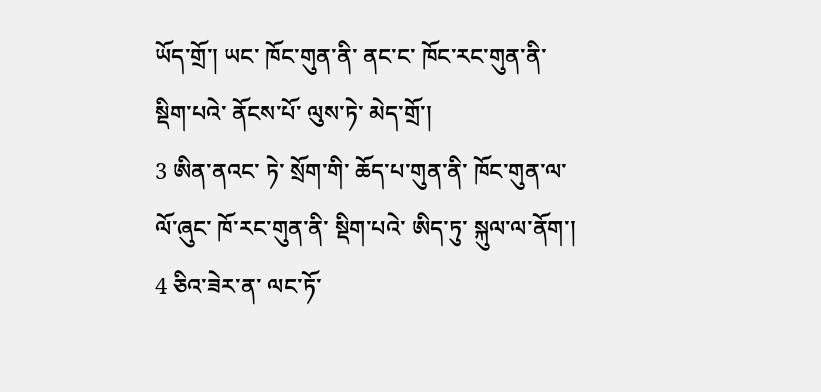ཡོད་གྲོ་། ཡང་ ཁོང་གུན་ནི་ ནང་ང་ ཁོང་རང་གུན་ནི་ སྡིག་པའེ་ ནོངས་པོ་ ལུས་ཏེ་ མེད་གྲོ་།
3 ཨིན་ནའང་ ཏེ་ སྲོག་གི་ ཆོད་པ་གུན་ནི་ ཁོང་གུན་ལ་ ལོ་ཞུང་ ཁོ་རང་གུན་ནི་ སྡིག་པའེ་ ཨིད་ཏུ་ སྐུལ་ལ་ནོག་།
4 ཅིའ་ཟེར་ན་ ལང་ཏོ་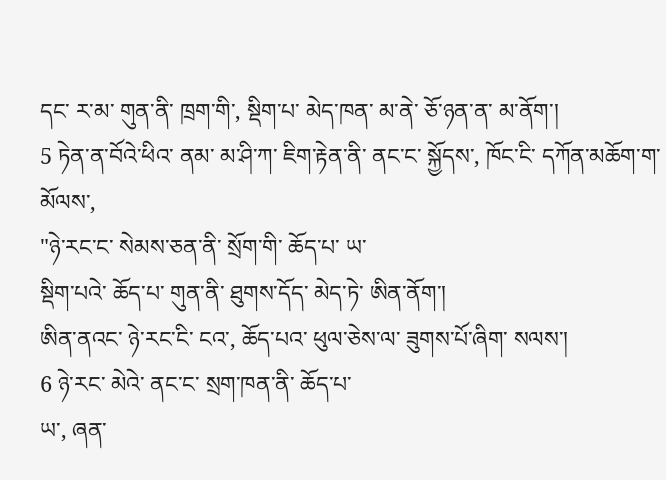དང་ ར་མ་ གུན་ནི་ ཁྲག་གི་, སྡིག་པ་ མེད་ཁན་ མ་ནེ་ ཅོ་ཉན་ན་ མ་ནོག་།
5 ཏེན་ན་བོའེ་ཕིའ་ ནམ་ མ་ཤི་ཀ་ ཇིག་རྟེན་ནི་ ནང་ང་ སྐྱོདས་, ཁོང་ངི་ དཀོན་མཆོག་ག་ མོལས་,
"ཉེ་རང་ང་ སེམས་ཅན་ནི་ སྲོག་གི་ ཆོད་པ་ ཡ་
སྡིག་པའེ་ ཆོད་པ་ གུན་ནི་ ཐུགས་དོད་ མེད་ཏེ་ ཨིན་ནོག་།
ཨིན་ནའང་ ཉེ་རང་ངི་ ངའ་, ཆོད་པའ་ ཕུལ་ཅེས་ལ་ ཟུགས་པོ་ཞིག་ སལས་།
6 ཉེ་རང་ མེའེ་ ནང་ང་ སྲག་ཁན་ནི་ ཆོད་པ་
ཡ་, ཞན་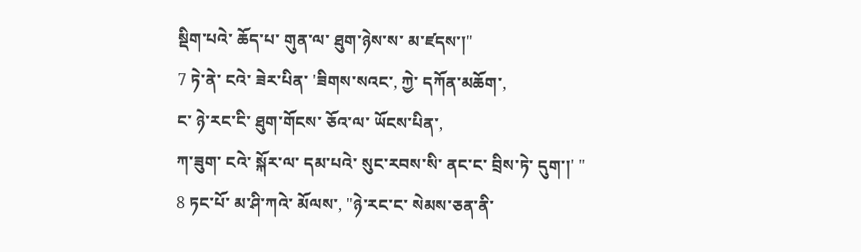སྡིག་པའེ་ ཆོད་པ་ གུན་ལ་ ཐུག་ཉེས་ས་ མ་ཛདས་།"
7 ཏེ་ནེ་ ངའེ་ ཟེར་པིན་ 'ཟིགས་སའང་, ཀྱེ་ དཀོན་མཆོག་,
ང་ ཉེ་རང་ངི་ ཐུག་གོངས་ ཅོའ་ལ་ ཡོངས་པིན་,
ཀ་ཟུག་ ངའེ་ སྐོར་ལ་ དམ་པའེ་ སུང་རབས་སི་ ནང་ང་ བྲིས་ཏེ་ དུག་།' "
8 ཏང་པོ་ མ་ཤི་ཀའེ་ མོལས་, "ཉེ་རང་ང་ སེམས་ཅན་ནི་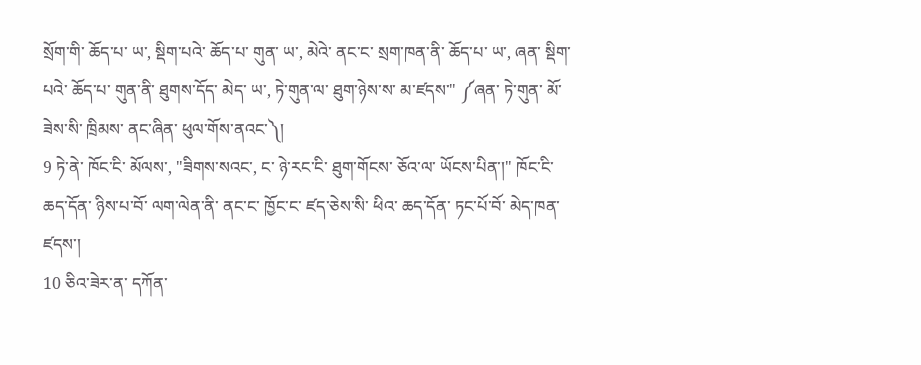སྲོག་གི་ ཆོད་པ་ ཡ་, སྡིག་པའེ་ ཆོད་པ་ གུན་ ཡ་, མེའེ་ ནང་ང་ སྲག་ཁན་ནི་ ཆོད་པ་ ཡ་, ཞན་ སྡིག་པའེ་ ཆོད་པ་ གུན་ནི་ ཐུགས་དོད་ མེད་ ཡ་, ཏེ་གུན་ལ་ ཐུག་ཉེས་ས་ མ་ཛདས་" ༼ཞན་ ཏེ་གུན་ མོ་ཟེས་སི་ ཁྲིམས་ ནང་ཞིན་ ཕུལ་གོས་ནའང་༽།
9 ཏེ་ནེ་ ཁོང་ངི་ མོལས་, "ཟིགས་སའང་, ང་ ཉེ་རང་ངི་ ཐུག་གོངས་ ཅོའ་ལ་ ཡོངས་པིན་།" ཁོང་ངི་ ཆད་དོན་ ཉིས་པ་བོ་ ལག་ལེན་ནི་ ནང་ང་ ཁྱོང་ང་ ཛད་ཅེས་སི་ ཕིའ་ ཆད་དོན་ ཏང་པོ་བོ་ མེད་ཁན་ ཛདས་།
10 ཅིའ་ཟེར་ན་ དཀོན་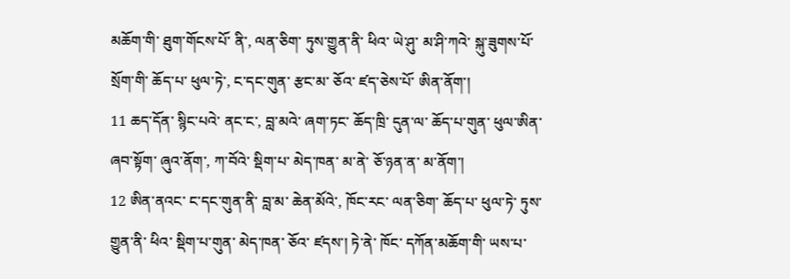མཆོག་གི་ ཐུག་གོངས་པོ་ ནི་, ལན་ཅིག་ ཏུས་གྱུན་ནི་ ཕིའ་ ཡེ་ཤུ་ མ་ཤི་ཀའེ་ སྐུ་ཟུགས་པོ་ སྲོག་གི་ ཆོད་པ་ ཕུལ་ཏེ་, ང་དང་གུན་ རྩང་མ་ ཅོའ་ ཛད་ཅེས་པོ་ ཨིན་ནོག་།
11 ཆད་དོན་ སྙིང་པའེ་ ནང་ང་, བླ་མའེ་ ཞག་ཏང་ ཆོད་ཁྲི་ དུན་ལ་ ཆོད་པ་གུན་ ཕུལ་ཨིན་ ཞབ་སྟོག་ ཞུའ་ནོག་, ཀ་བོའེ་ སྡིག་པ་ མེད་ཁན་ མ་ནེ་ ཅོ་ཉན་ན་ མ་ནོག་།
12 ཨིན་ནའང་ ང་དང་གུན་ནི་ བླ་མ་ ཆེན་མོའེ་, ཁོང་རང་ ལན་ཅིག་ ཆོད་པ་ ཕུལ་ཏེ་ ཏུས་གྱུན་ནི་ ཕིའ་ སྡིག་པ་གུན་ མེད་ཁན་ ཅོའ་ ཛདས་། ཏེ་ནེ་ ཁོང་ དཀོན་མཆོག་གི་ ཡས་པ་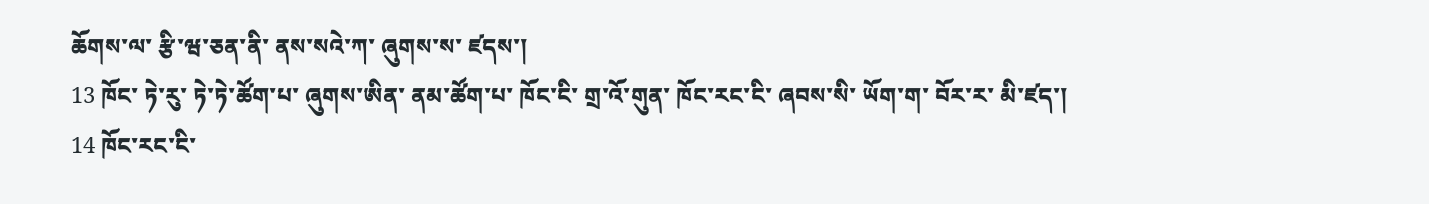ཆོགས་ལ་ རྩི་ཝ་ཅན་ནི་ ནས་སའེ་ཀ་ ཞུགས་ས་ ཛདས་།
13 ཁོང་ ཏེ་རུ་ ཏེ་ཏེ་ཚོག་པ་ ཞུགས་ཨིན་ ནམ་ཚོག་པ་ ཁོང་ངི་ གྲ་འོ་གུན་ ཁོང་རང་ངི་ ཞབས་སི་ ཡོག་ག་ བོར་ར་ མི་ཛད་།
14 ཁོང་རང་ངི་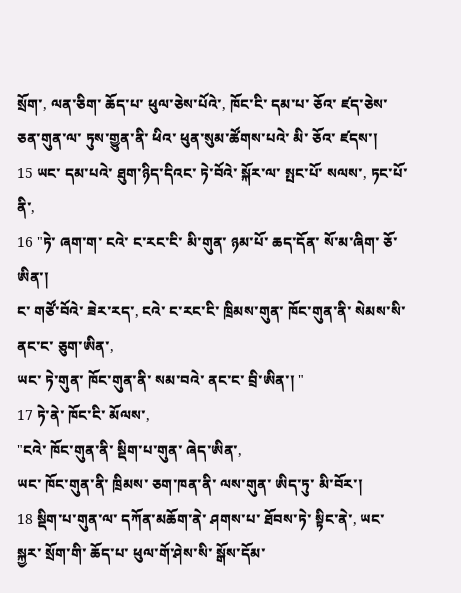སྲོག་, ལན་ཅིག་ ཆོད་པ་ ཕུལ་ཅེས་པོའེ་, ཁོང་ངི་ དམ་པ་ ཅོའ་ ཛད་ཅེས་ཅན་གུན་ལ་ ཏུས་གྱུན་ནི་ ཕིའ་ ཕུན་སུམ་ཚོགས་པའེ་ མི་ ཅོའ་ ཛདས་།
15 ཡང་ དམ་པའེ་ ཐུག་ཉིད་དིའང་ ཏེ་བོའེ་ སྐོར་ལ་ སྤང་པོ་ སལས་, ཏང་པོ་ ནི་,
16 "ཏེ་ ཞག་ག་ ངའེ་ ང་རང་ངི་ མི་གུན་ ཉམ་པོ་ ཆད་དོན་ སོ་མ་ཞིག་ ཅོ་ཨིན་།
ང་ གཙོ་བོའེ་ ཟེར་རད་, ངའེ་ ང་རང་ངི་ ཁྲིམས་གུན་ ཁོང་གུན་ནི་ སེམས་སི་ ནང་ང་ ཅུག་ཨིན་,
ཡང་ ཏེ་གུན་ ཁོང་གུན་ནི་ སམ་བའེ་ ནང་ང་ བྲི་ཨིན་། "
17 ཏེ་ནེ་ ཁོང་ངི་ མོལས་,
"ངའེ་ ཁོང་གུན་ནི་ སྡིག་པ་གུན་ ཞེད་ཨིན་,
ཡང་ ཁོང་གུན་ནི་ ཁྲིམས་ ཅག་ཁན་ནི་ ལས་གུན་ ཨིད་ཏུ་ མི་བོར་།
18 སྡིག་པ་གུན་ལ་ དཀོན་མཆོག་ནེ་ ཤགས་པ་ ཐོབས་ཏེ་ སྟིང་ནེ་, ཡང་སྐྱར་ སྲོག་གི་ ཆོད་པ་ ཕུལ་གོ་ཤེས་སི་ སྒོས་དོམ་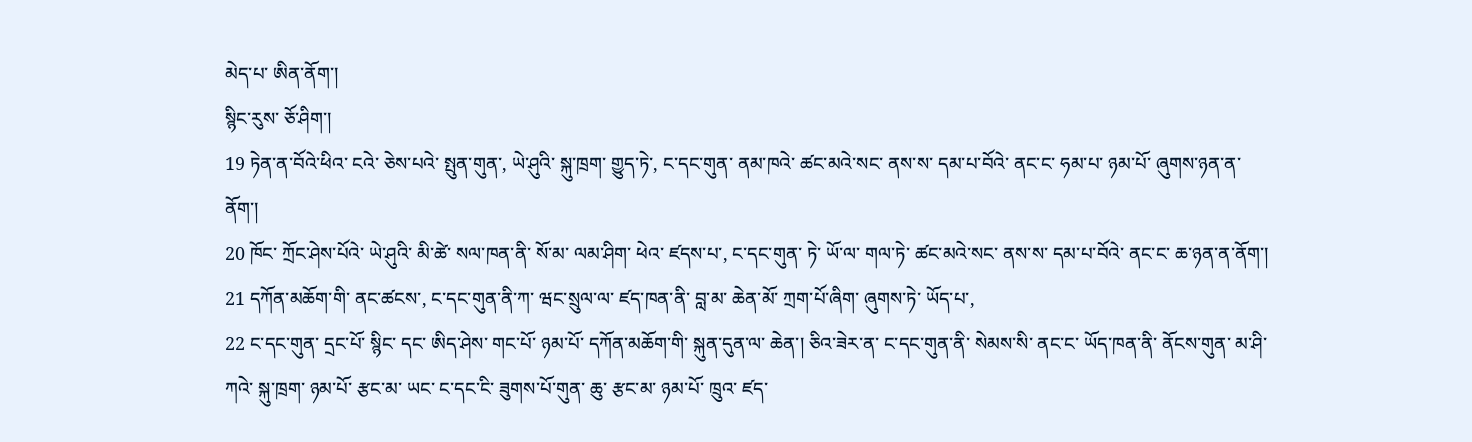མེད་པ་ ཨིན་ནོག་།
སྙིང་རུས་ ཅོ་ཤིག་།
19 ཏེན་ན་བོའེ་ཕིའ་ ངའེ་ ཅེས་པའེ་ སྤུན་གུན་, ཡེ་ཤུའི་ སྐུ་ཁྲག་ གྱུད་ཏེ་, ང་དང་གུན་ ནམ་ཁའེ་ ཚང་མའེ་སང་ ནས་ས་ དམ་པ་བོའེ་ ནང་ང་ ཧམ་པ་ ཉམ་པོ་ ཞུགས་ཉན་ན་ནོག་།
20 ཁོང་ ཀྲོང་ཤེས་པོའེ་ ཡེ་ཤུའི་ མི་ཚེ་ སལ་ཁན་ནི་ སོ་མ་ ལམ་ཤིག་ ཕེའ་ ཛདས་པ་, ང་དང་གུན་ ཏེ་ ཡོ་ལ་ གལ་ཏེ་ ཚང་མའེ་སང་ ནས་ས་ དམ་པ་བོའེ་ ནང་ང་ ཆ་ཉན་ན་ནོག་།
21 དཀོན་མཆོག་གི་ ནང་ཚངས་, ང་དང་གུན་ནི་ཀ་ ཝང་སྲུལ་ལ་ ཛད་ཁན་ནི་ བླ་མ་ ཆེན་མོ་ ཀྲག་པོ་ཞིག་ ཞུགས་ཏེ་ ཡོད་པ་,
22 ང་དང་གུན་ དྲང་པོ་ སྙིང་ དང་ ཨིད་ཤེས་ གང་པོ་ ཉམ་པོ་ དཀོན་མཆོག་གི་ སྐུན་དུན་ལ་ ཆེན་། ཅིའ་ཟེར་ན་ ང་དང་གུན་ནི་ སེམས་སི་ ནང་ང་ ཡོད་ཁན་ནི་ ནོངས་གུན་ མ་ཤི་ཀའེ་ སྐུ་ཁྲག་ ཉམ་པོ་ རྩང་མ་ ཡང་ ང་དང་ངི་ ཟུགས་པོ་གུན་ ཆུ་ རྩང་མ་ ཉམ་པོ་ ཁྲུའ་ ཛད་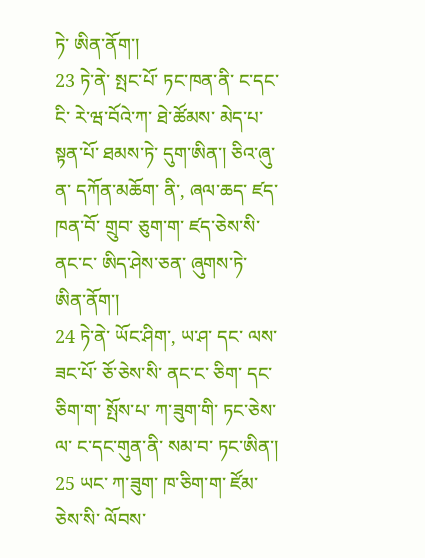ཏེ་ ཨིན་ནོག་།
23 ཏེ་ནེ་ སྤང་པོ་ ཏང་ཁན་ནི་ ང་དང་ངི་ རེ་ཝ་བོའེ་ཀ་ ཐེ་ཚོམས་ མེད་པ་ སྟན་པོ་ ཐམས་ཏེ་ དུག་ཨིན་། ཅིའ་ཞུ་ན་ དཀོན་མཆོག་ ནི་, ཞལ་ཆད་ ཛད་ཁན་བོ་ གྲུབ་ ཅུག་ག་ ཛད་ཅེས་སི་ ནང་ང་ ཨིད་ཤེས་ཅན་ ཞུགས་ཏེ་ ཨིན་ནོག་།
24 ཏེ་ནེ་ ཡོང་ཤིག་, ཡ་ཤ་ དང་ ལས་ ཟང་པོ་ ཅོ་ཅེས་སི་ ནང་ང་ ཅིག་ དང་ ཅིག་ག་ སྤོས་པ་ ཀ་ཟུག་གི་ ཏང་ཅེས་ལ་ ང་དང་གུན་ནི་ སམ་བ་ ཏང་ཨིན་།
25 ཡང་ ཀ་ཟུག་ ཁ་ཅིག་ག་ ཛོམ་ཅེས་སི་ ལོབས་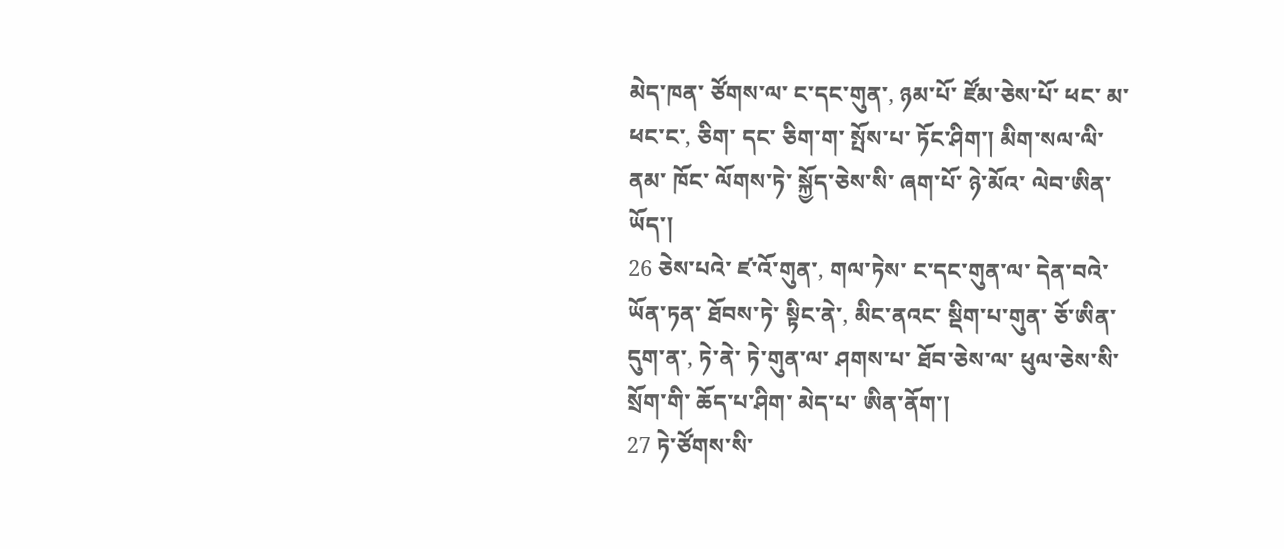མེད་ཁན་ ཙོགས་ལ་ ང་དང་གུན་, ཉམ་པོ་ ཛོམ་ཅེས་པོ་ ཕང་ མ་ཕང་ང་, ཅིག་ དང་ ཅིག་ག་ སྤོས་པ་ ཏོང་ཤིག་། མིག་སལ་ལི་ ནམ་ ཁོང་ ལོགས་ཏེ་ སྐྱོད་ཅེས་སི་ ཞག་པོ་ ཉེ་མོའ་ ལེབ་ཨིན་ ཡོད་།
26 ཅེས་པའེ་ ཛ་འོ་གུན་, གལ་ཏེས་ ང་དང་གུན་ལ་ དེན་བའེ་ ཡོན་ཏན་ ཐོབས་ཏེ་ སྟིང་ནེ་, མིང་ནའང་ སྡིག་པ་གུན་ ཅོ་ཨིན་ དུག་ན་, ཏེ་ནེ་ ཏེ་གུན་ལ་ ཤགས་པ་ ཐོབ་ཅེས་ལ་ ཕུལ་ཅེས་སི་ སྲོག་གི་ ཆོད་པ་ཤིག་ མེད་པ་ ཨིན་ནོག་།
27 ཏེ་ཙོགས་སི་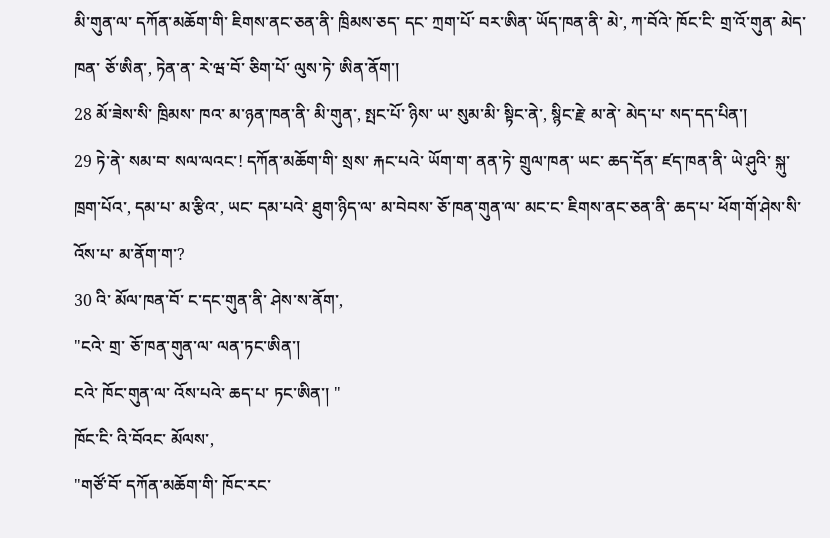མི་གུན་ལ་ དཀོན་མཆོག་གི་ ཇིགས་ནང་ཅན་ནི་ ཁྲིམས་ཅད་ དང་ ཀྲག་པོ་ བར་ཨིན་ ཡོད་ཁན་ནི་ མེ་, ཀ་བོའེ་ ཁོང་ངི་ གྲ་འོ་གུན་ མེད་ཁན་ ཅོ་ཨིན་, ཏེན་ན་ རེ་ཝ་བོ་ ཅིག་པོ་ ལུས་ཏེ་ ཨིན་ནོག་།
28 མོ་ཟེས་སི་ ཁྲིམས་ ཁའ་ མ་ཉན་ཁན་ནི་ མི་གུན་, སྤང་པོ་ ཉིས་ ཡ་ སུམ་མི་ སྟིང་ནེ་, སྙིང་རྗེ་ མ་ནེ་ མེད་པ་ སད་དད་པིན་།
29 ཏེ་ནེ་ སམ་བ་ སལ་ལའང་! དཀོན་མཆོག་གི་ སྲས་ རྐང་པའེ་ ཡོག་ག་ ནན་ཏེ་ གྲུལ་ཁན་ ཡང་ ཆད་དོན་ ཛད་ཁན་ནི་ ཡེ་ཤུའི་ སྐུ་ཁྲག་པོའ་, དམ་པ་ མ་རྩིའ་, ཡང་ དམ་པའེ་ ཐུག་ཉིད་ལ་ མ་བེབས་ ཅོ་ཁན་གུན་ལ་ མང་ང་ ཇིགས་ནང་ཅན་ནི་ ཆད་པ་ ཕོག་གོ་ཤེས་སི་ འོས་པ་ མ་ནོག་ག་?
30 འི་ མོལ་ཁན་བོ་ ང་དང་གུན་ནི་ ཤེས་ས་ནོག་,
"ངའེ་ གྲ་ ཅོ་ཁན་གུན་ལ་ ལན་ཏང་ཨིན་།
ངའེ་ ཁོང་གུན་ལ་ འོས་པའེ་ ཆད་པ་ ཏང་ཨིན་། "
ཁོང་ངི་ འི་བོའང་ མོལས་,
"གཙོ་བོ་ དཀོན་མཆོག་གི་ ཁོང་རང་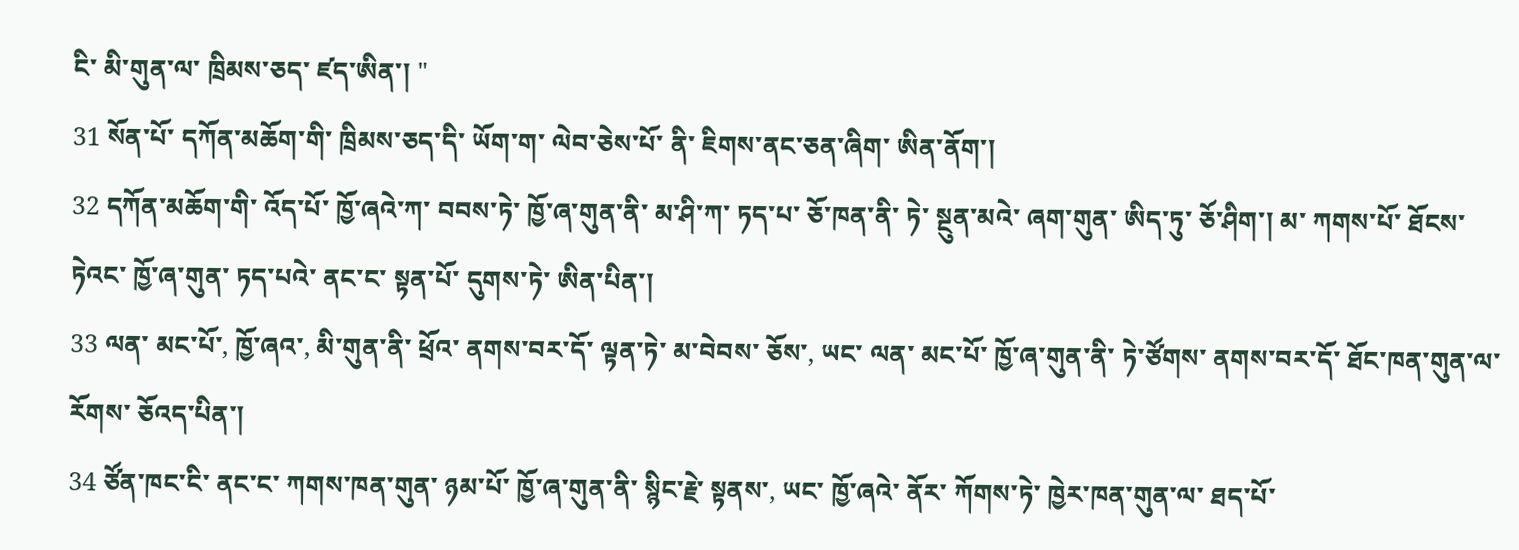ངི་ མི་གུན་ལ་ ཁྲིམས་ཅད་ ཛད་ཨིན་། "
31 སོན་པོ་ དཀོན་མཆོག་གི་ ཁྲིམས་ཅད་དི་ ཡོག་ག་ ལེབ་ཅེས་པོ་ ནི་ ཇིགས་ནང་ཅན་ཞིག་ ཨིན་ནོག་།
32 དཀོན་མཆོག་གི་ འོད་པོ་ ཁྱོ་ཞའེ་ཀ་ བབས་ཏེ་ ཁྱོ་ཞ་གུན་ནི་ མ་ཤི་ཀ་ ཏད་པ་ ཅོ་ཁན་ནི་ ཏེ་ སྔུན་མའེ་ ཞག་གུན་ ཨིད་ཏུ་ ཅོ་ཤིག་། མ་ ཀགས་པོ་ ཐོངས་ཏེའང་ ཁྱོ་ཞ་གུན་ ཏད་པའེ་ ནང་ང་ སྟན་པོ་ དུགས་ཏེ་ ཨིན་པིན་།
33 ལན་ མང་པོ་, ཁྱོ་ཞའ་, མི་གུན་ནི་ ཕྲོའ་ ནགས་བར་དོ་ ལྟན་ཏེ་ མ་བེབས་ ཅོས་, ཡང་ ལན་ མང་པོ་ ཁྱོ་ཞ་གུན་ནི་ ཏེ་ཙོགས་ ནགས་བར་དོ་ ཐོང་ཁན་གུན་ལ་ རོགས་ ཅོའད་པིན་།
34 ཙོན་ཁང་ངི་ ནང་ང་ ཀགས་ཁན་གུན་ ཉམ་པོ་ ཁྱོ་ཞ་གུན་ནི་ སྙིང་རྗེ་ སྟནས་, ཡང་ ཁྱོ་ཞའེ་ ནོར་ ཀོགས་ཏེ་ ཁྱེར་ཁན་གུན་ལ་ ཐད་པོ་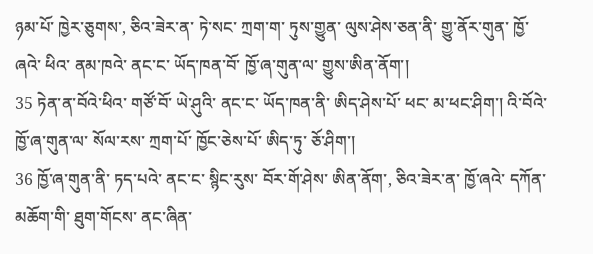ཉམ་པོ་ ཁྱེར་ཅུགས་, ཅིའ་ཟེར་ན་ ཏེ་སང་ ཀྲག་ག་ ཏུས་གྱུན་ ལུས་ཤེས་ཅན་ནི་ གྱུ་ནོར་གུན་ ཁྱོ་ཞའེ་ ཕིའ་ ནམ་ཁའེ་ ནང་ང་ ཡོད་ཁན་བོ་ ཁྱོ་ཞ་གུན་ལ་ གྱུས་ཨིན་ནོག་།
35 ཏེན་ན་བོའེ་ཕིའ་ གཙོ་བོ་ ཡེ་ཤུའི་ ནང་ང་ ཡོད་ཁན་ནི་ ཨིད་ཤེས་པོ་ ཕང་ མ་ཕང་ཤིག་། འི་བོའེ་ ཁྱོ་ཞ་གུན་ལ་ སོལ་རས་ ཀྲག་པོ་ ཁྱོང་ཅེས་པོ་ ཨིད་ཏུ་ ཅོ་ཤིག་།
36 ཁྱོ་ཞ་གུན་ནི་ ཏད་པའེ་ ནང་ང་ སྙིང་རུས་ བོར་གོ་ཤེས་ ཨིན་ནོག་, ཅིའ་ཟེར་ན་ ཁྱོ་ཞའེ་ དཀོན་མཆོག་གི་ ཐུག་གོངས་ ནང་ཞིན་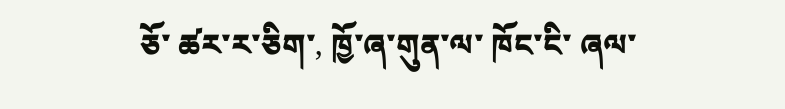ཅོ་ ཚར་ར་ཅིག་, ཁྱོ་ཞ་གུན་ལ་ ཁོང་ངི་ ཞལ་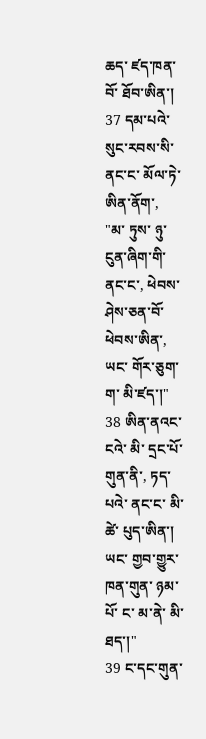ཆད་ ཛད་ཁན་བོ་ ཐོབ་ཨིན་།
37 དམ་པའེ་ སུང་རབས་སི་ ནང་ང་ མོལ་ཏེ་ ཨིན་ནོག་,
"མ་ ཏུས་ ཉུ་ངུན་ཞིག་གི་ ནང་ང་, ཕེབས་ཤེས་ཅན་བོ་ ཕེབས་ཨིན་,
ཡང་ གོར་ཅུག་ག་ མི་ཛད་།"
38 ཨིན་ནའང་ ངའེ་ མི་ དྲང་པོ་གུན་ནི་, ཏད་པའེ་ ནང་ང་ མི་ཚེ་ པུད་ཨིན་།
ཡང་ གྱབ་གྱུར་ཁན་གུན་ ཉམ་པོ་ ང་ མ་ནེ་ མི་ཐད་།"
39 ང་དང་གུན་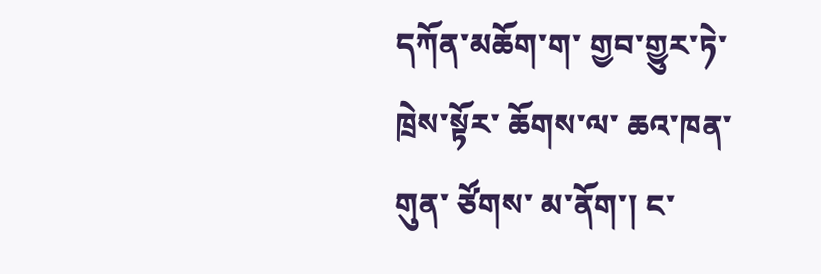དཀོན་མཆོག་ག་ གྱབ་གྱུར་ཏེ་ ཁྲེས་སྟོར་ ཆོགས་ལ་ ཆའ་ཁན་གུན་ ཙོགས་ མ་ནོག་། ང་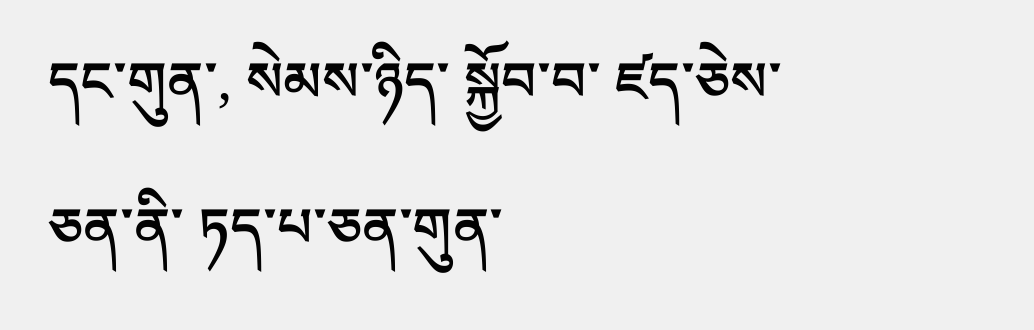དང་གུན་, སེམས་ཉིད་ སྐྱོབ་བ་ ཛད་ཅེས་ཅན་ནི་ ཏད་པ་ཅན་གུན་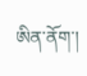ཨིན་ནོག་།